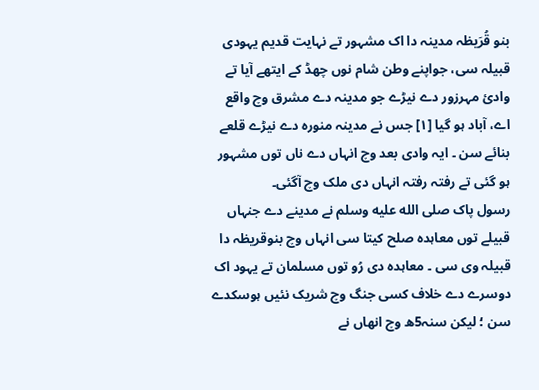بنو قُرَیظہ مدینہ دا اک مشہور تے نہایت قدیم یہودی قبیلہ سی، جواپنے وطن شام نوں چھڈ کے ایتھے آیا تے وادیٔ مہرزور دے نیڑے جو مدینہ دے مشرق وچ واقع اے، آباد ہو گیا [۱] جس نے مدینہ منورہ دے نیڑے قلعے بنائے سن ۔ ایہ وادی بعد وچ انہاں دے ناں توں مشہور ہو گئی تے رفتہ رفتہ انہاں دی ملک وچ آگئی۔
رسول پاک صلى الله عليه وسلم نے مدینے دے جنہاں قبیلے توں معاہدہ صلح کيتا سی انہاں وچ بنوقریظہ دا قبیلہ وی سی ۔ معاہدہ دی رُو توں مسلمان تے یہود اک دوسرے دے خلاف کسی جنگ وچ شریک نئيں ہوسکدے سن ؛ لیکن سنہ5ھ وچ انھاں نے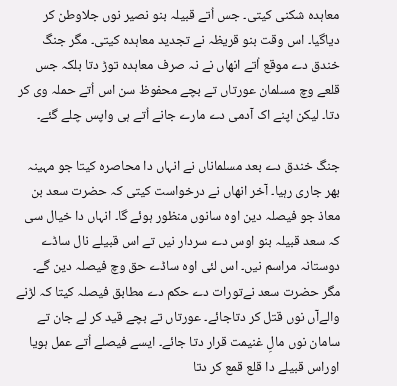معاہدہ شکنی کيتی۔ جس اُتے قبیلہ بنو نصیر نوں جلاوطن کر دیاگیا۔ اس وقت بنو قریظہ نے تجدید معاہدہ کيتی۔ مگر جنگ خندق دے موقع اُتے انھاں نے نہ صرف معاہدہ توڑ دتا بلکہ جس قلعے وچ مسلمان عورتاں تے بچے محفوظ سن اس اُتے حملہ وی کر دتا۔ لیکن اپنے اک آدمی دے مارے جانے اُتے ہی واپس چلے گئے۔

جنگ خندق دے بعد مسلماناں نے انہاں دا محاصرہ کيتا جو مہینہ بھر جاری رہیا۔ آخر انھاں نے درخواست کيتی کہ حضرت سعد بن معاذ جو فیصلہ دین اوہ سانوں منظور ہوئے گا۔ انہاں دا خیال سی کہ سعد قبیلہ بنو اوس دے سردار نيں تے اس قبیلے نال ساڈے دوستانہ مراسم نيں۔ اس لئی اوہ ساڈے حق وچ فیصلہ دین گے۔ مگر حضرت سعد نےتورات دے حکم دے مطابق فیصلہ کيتا کہ لڑنے والےآں نوں قتل کر دتاجائے۔ عورتاں تے بچے قید کر لے جان تے سامان نوں مالِ غنیمت قرار دتا جائے۔ ايسے فیصلے اُتے عمل ہويا اوراس قبیلے دا قلع قمع کر دتا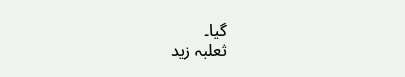گیا۔
ثعلبہ زید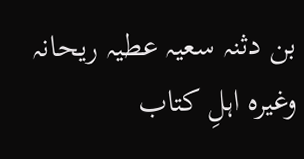بن دثنہ سعیہ عطیہ ریحانہ وغیرہ اہلِ کتاب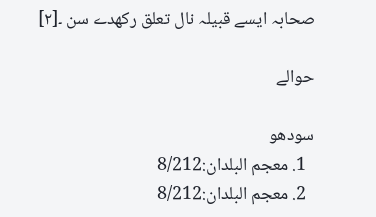صحابہ ايسے قبیلہ نال تعلق رکھدے سن ۔[۲]

حوالے

سودھو
  1. معجم البلدان:8/212
  2. معجم البلدان:8/212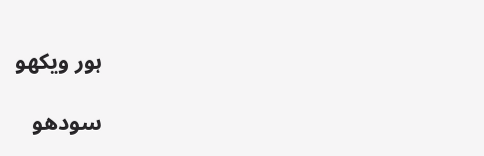ہور ویکھو

سودھو